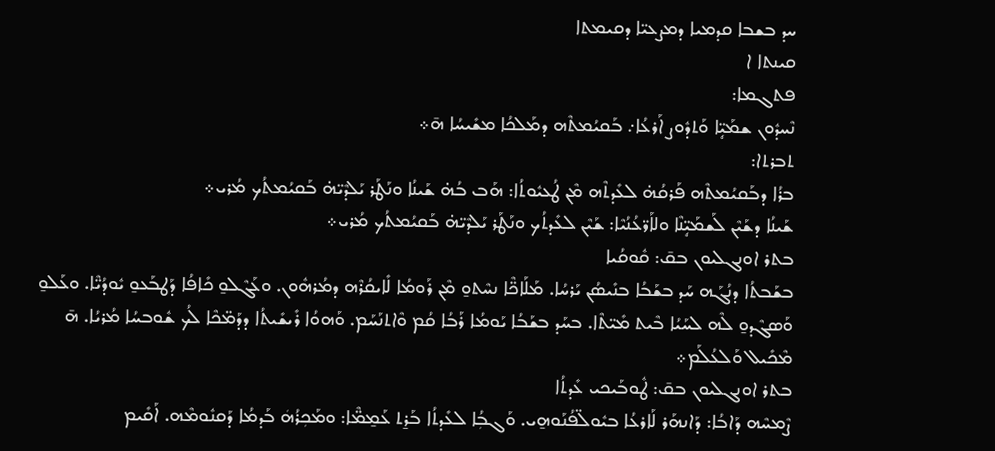ܚܕ ܒܫܒܐ ܩܕܡܝܐ ܕܡܨܥܝ̈ܐ ܕܩܝܡܬܐ
ܩܝܢܬܐ ܐ
ܦܬܓܡܐ:
ܢܶܚܕܽܘܢ ܫܡܰܝܴ̈ܐ ܘܰܬܕܽܘܨ ܐܰܪܥܳܐ܇ ܒܰܩܝܳܡܬܶܗ ܕܡܰܠܟܳܐ ܡܫܺܝܚܳܐ ܗ̄܀
ܬܒܪܬ‌ܐ:
ܒܪܳܐ ܕܒܰܩܝܳܡܬܶܗ ܦܰܪܩܳܗ̇ ܠܥܺܕܬܶܗ ܡܶܢ ܛܳܥܝܽܘܬܳܐ: ܗܰܒ ܒܳܗ̇ ܫܰܝܢܳܐ ܘܢܰܛܰܪ ܝܰܠܕܶܝ̈ܗ̇ ܒܰܩܝܳܡܬܳܟ ܡܳܪܝ܀
ܫܰܝܢܳܐ ܕܫܰܝܶܢ ܠܰܫܡܰܝܴ̈ܢܶܐ ܘܠܐܰܪ̈ܥܳܢܳܝܶܐ: ܫܰܝܶܢ ܠܥܺܕܬܳܟ ܘܢܰܛܰܪ ܝܰܠܕܶܝ̈ܗ̇ ܒܰܩܝܳܡܬܳܟ ܡܳܪܝ܀
ܒܬܪ ܐܘܢܓܠܝܘܢ ܒܩ̄: ܩܽܘܩܳܝܐ
ܒܫܰܒܬܳܐ ܕܢܳܓܰܗ ܚܰܕ ܒܫܰܒܳܐ ܒܢܺܝܣܳܢ ܝܰܪܚܳܐ. ܡܰܠܰܐܟ̈ܶܐ ܢܚܶܬܘ̱ ܡܶܢ ܪܰܘܡܳܐ ܠܺܐܝܩܳܪܶܗ ܕܡܳܪܗܽܘܢ. ܘܥܰܓܶܠܘ̱ ܟܺܐܦܳܐ ܕܰܛܒܰܥܘ̱ ܝܽܘܕܳܝ̈ܶܐ. ܘܥܰܠܘ̱ ܘܰܣܓܶܕܘ̱ ܠܶܗ ܠܚܰܝܳܐ ܒܶܝܬ ܡܺܝ̈ܬܶܐ. ܒܚܰܕ ܒܫܰܒܳܐ ܝܰܘܡܳܐ ܪܰܒܳܐ ܩܳܡ ܘܶܐܬܢܰܚܰܡ. ܘܰܗܘܳܐ ܪܺܝܫܺܝܬܳܐ ܕܕܰܡ̈ܟܶܐ ܠܳܟ ܫܽܘܒܚܳܐ ܡܳܪܝܳܐ. ܗ̄ ܡܶܟܺܝܠ ܘܰܠܥܳܠܰܡ܀
ܒܬܪ ܐܘܢܓܠܝܘܢ ܒܩ̄: ܛܽܘܒܰܝܟܝ ܥܺܕܬܳܐ
ܨܶܡܚܶܗ ܕܰܐܒܳܐ: ܕܰܐܢܗܰܪ ܠܰܐܪܥܳܐ ܒܝܽܘܠ̈ܦܳܢܰܘܗ̱ܝ. ܘܰܓܒܼܳܐ ܠܥܺܕܬܳܐ ܒܰܪ̱ܬ ܥܰܡ̱ܡ̈ܶܐ: ܘܡܰܟܼܪܳܗܿ ܒܰܕܡܳܐ ܕܰܩܢܽܘܡܶܗ. ܐܰܩܺܝܡ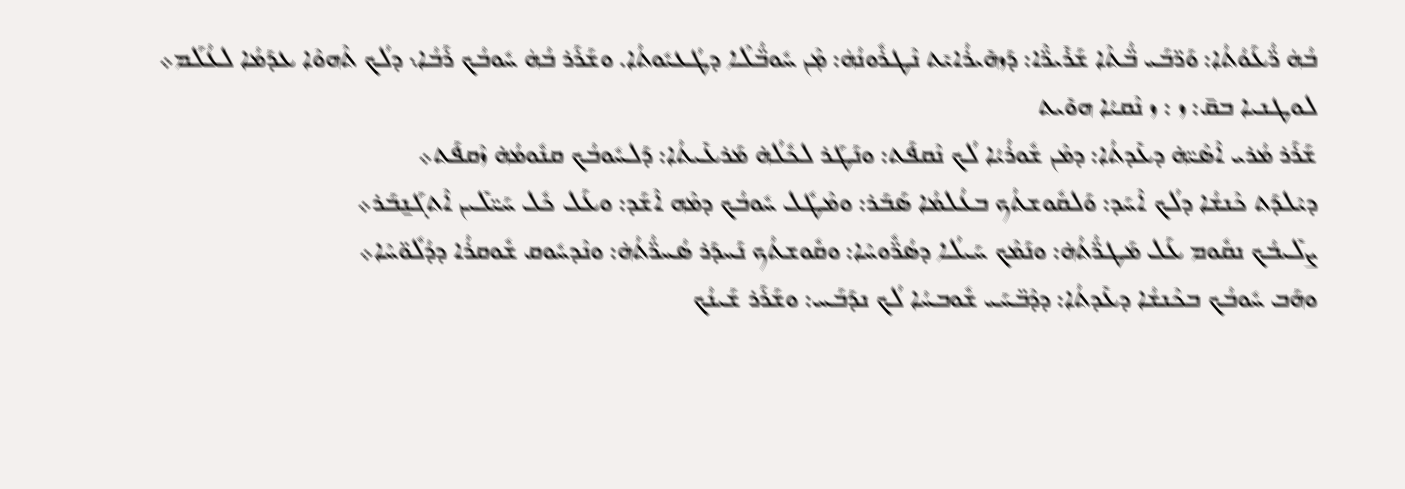ܒܳܗܿ ܖ̈ܳܥܰܘܳܬܳܐ: ܘܰܖ̈ܒܰܝ ܒ̈ܳܬܶܐ ܫܰܪܺܝܖ̈ܶܐ: ܕܰܙܗܺܝܪܳܐܝܺܬ ܢܶܛܪܽܘܢܳܗܿ: ܡܼܶܢ ܚܽܘܒ̈ܳܠܶܐ ܕܛܳܥܝܽܘܬܳܐ. ܘܫܰܪܰܪ ܒܳܗܿ ܚܽܘܒܳܟ ܪܰܒܳܐ܆ ܕܠܳܟ ܬܶܗܘܶܐ ܥܕܰܡܳܐ ܠܥܳܠܰܡ܀
ܠܘܛܢܝܐ ܒܩ̄: ܙ : ܙ ܢܶܩܝܳܐ ܗܘܺܝܬ
ܫܰܪܰܪ ܡܳܪܝ ܐܶܣܶܝ̈ܗ̇ ܕܥܺܕܬܳܐ: ܕܡܶܢ ܫܽܘܪܳܝܳܐ ܠܳܟ ܢܶܩܦܰܬ: ܘܢܰܛܰܪ ܠܟܽܠܳܗ̇ ܡܰܪܥܺܝܬܳܐ: ܕܰܠܚܽܘܒܳܟ ܩܢܽܘܡܳܗ̇ ܙܶܩܦܰܬ܀
ܕܝܶܠܕܰܬ ܟܶܢܫܳܐ ܕܠܳܟ ܐܶܚܰܕ: ܘܰܠܩܽܘܫܬܳܟ ܒܥܳܠܡܳܐ ܣܰܒܰܪ: ܘܡܶܛܽܠ ܚܽܘܒܳܟ ܕܡܶܗ ܐܶܫܰܕ: ܘܥܰܠ ܟܽܠ ܚܰܝ̈ܠܺܝܢ ܐܶܬܓܰܢ̱ܒܰܪ܀
ܨܠܺܝܒܳܟ ܢܩܽܘܡ ܥܰܠ ܡܰܛܪ̈ܳܬܳܗ̇: ܘܢܰܡܶܟ ܚܰܝܠܳܐ ܕܣܳܪ̈ܽܘܚܶܐ: ܘܩܽܘܫܬܳܟ ܢܰܚܕܰܪ ܣܳܚܪ̈ܳܬܳܗ̇: ܘܢܶܕܚܽܘܩ ܫܽܘܩܪܳܐ ܕܕܳܠܽܘ̈ܚܶܐ܀
ܘܗܰܒ ܚܽܘܒܳܟ ܒܟܶܢܫܳܐ ܕܥܺܕܬܳܐ: ܕܕܶܒ̈ܚܰܝ ܫܽܘܒܚܳܐ ܠܳܟ ܢܕܰܒܰܚ: ܘܫܰܪܰܪ ܫܰܝܢܳܟ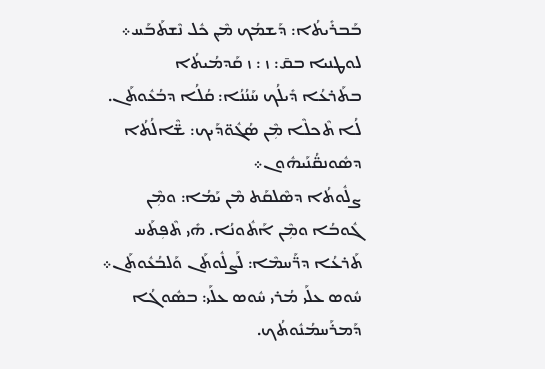ܒܰܒܪܺܝܬܳܐ: ܕܰܫܡܳܟ ܡ݂ܶܢ ܟܽܠ ܢܶܫܬܰܒܰܚ܀
ܠܘܛܢܝܐ ܒܩ̄: ܙ : ܙ ܩܰܕܡܳܝܬܳܐ
ܒܬܰܪܥܳܐ ܕܺܝܠܳܟ ܚܰܢܳܢܳܐ: ܩܳܠܳܐ ܕܒܳܥܽܘܬܰܢ. ܠܳܐ ܬܶܟܠܶܐ ܡܼܶܢ ܣܳܓܽܘ̈ܕܰܝܟ: ܫ̈ܶܐܠܳܬܳܐ ܕܣܽܘܢܩ̈ܳܢܰܝܗܽܘܢ܀
ܨܠܽܘܬܳܐ ܕܣܶܠܩܰܬ ܡܶܢ ܝܰܡܳܐ: ܘܡܼܶܢ ܓܽܘܒܳܐ ܘܡܼܶܢ ܐܰܬܽܘܢܳܐ. ܗܺܝ ܬܶܦܼܬܰܚ ܬܰܪܥܳܐ ܕܖ̈ܰܚܡܶܐ: ܠܰܨܠܽܘܬܰܢ ܘܰܠܒܳܥܽܘܬܰܢ܀
ܚܽܘܣ ܥܠܰܝ ܡܳܪܝ ܚܽܘܣ ܥܠܰܝ: ܒܣܽܘܓܳܐ ܕܰܡܪܰܚܡܳܢܽܘܬܳܟ.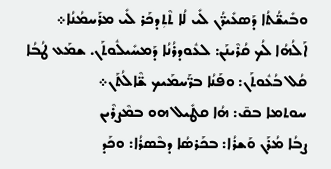ܘܒܺܝܫ̈ܳܬܳܐ ܕܰܣܥܺܝܪ̈ܳܢ ܠܺܝ ܠܳܐ ܬܶܬܼܕܟܰܪ ܠܺܝ ܡܪܰܚܡܳܢܳܐ܀
ܐܰܠܳܗܳܐ ܠܳܟ ܩܳܪܶܝܢܰܢ: ܠܥܽܘܕܪܳܢܳܐ ܕܰܡܚܺܝܠܽܘܬܰܢ. ܫܡܰܥ ܛܳܒܳܐ ܩܳܠ ܒܳܥܽܘܬܰܢ: ܘܦܰܢܳܐ ܒܖ̈ܰܚܡܰܝܟ ܫ̈ܶܐܠܳܬܰܢ܀
ܚܘܬܡܐ ܒܩ̄: ܗܳܐ ܩܛܺܝܠ ܗܘ ܒܡܶܨܪܶܝܢ
ܨܒܳܐ ܡܳܪܰܢ ܘܰܫܪܳܐ: ܒܟܰܪܣܳܐ ܕܒܶܣܪܳܐ: ܘܟܰܕ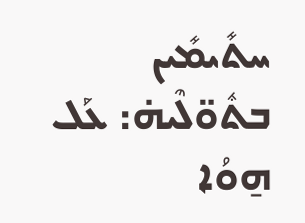ܚܬܺܝܡܺܝܢ ܒܬܽܘ̈ܠܶܝܗ̇: ܥܰܠ ܗ̱ܘܳܐ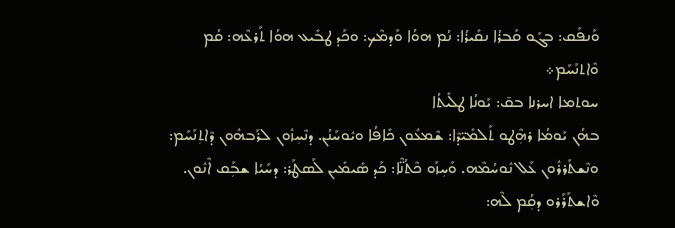ܘܰܢܦܰܩ: ܒܓܰܘ ܩܰܒܪܳܐ ܢܩܺܝܪܳܐ: ܢܳܡ ܗܘܳܐ ܘܰܕܡܶܟ: ܘܟܰܕ ܛܒܺܝܥ ܗܘܳܐ ܬܰܪܥܶܗ: ܩܳܡ ܘܶܐܬܢܰܚܰܡ܀
ܚܘܬܡܐ ܐܚܪܢܐ ܒܩ̄: ܝܰܘܢܳܐ ܛܠܺܝܬܳܐ
ܒܗܳܢ ܝܰܘܡܳܐ ܪܗܼܶܛܘ ܬܰܠܡܺܝ̈ܕܶܐ: ܫܶܡܥܽܘܢ ܟܺܐܦܳܐ ܘܝܽܘܚܰܢܳܢ. ܕܢܶܚܼܙܽܘܢ ܠܪܰܒܗܽܘܢ ܕܶܐܬܼܢܰܚܰܡ: ܘܢܶܫܬܰܪܪܽܘܢ ܥܰܠ ܢܽܘܚܳܡܶܗ. ܘܰܚܼܙܰܘ ܟܶܬܳܢ̈ܶܐ: ܟܰܕ ܣܺܝܡܺܝܢ ܠܰܣܛܰܪ: ܕܚܰܝܳܐ ܫܒܼܰܩ ܐܶܢܽܘܢ. ܘܶܐܫܬܰܪܰܪܘ ܕܩܼܳܡ ܠܶܗ: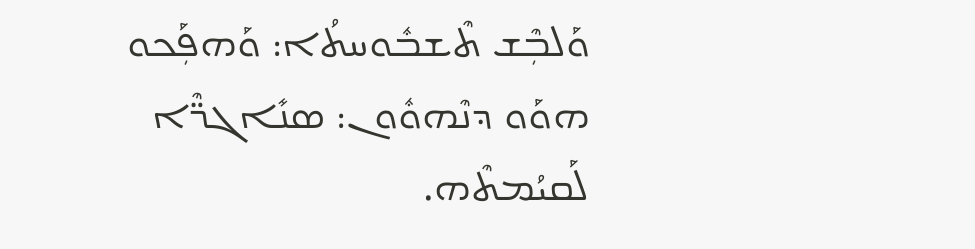ܘܰܠܒܼܶܫ ܬܶܫܒܽܘܚܬܳܐ: ܘܰܗܦܼܰܟܘ ܗܘܰܘ ܕܢܶܗܘܽܘܢ: ܣܢܺܐܓܖ̈ܶܐ ܠܰܩܝܳܡܬܶܗ.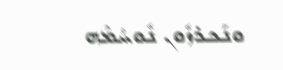ܘܢܰܟܪܙܽܘܢ ܢܽܘܚܳܡܶܗ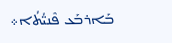ܒܰܐܪܒܰܥ ܦܶܢܝ̈ܳܬܳܐ܀